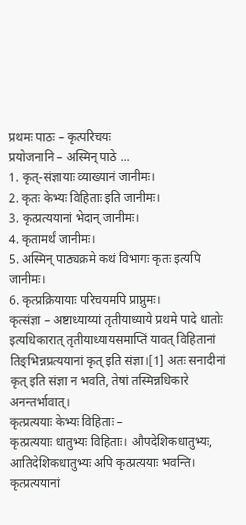प्रथमः पाठः – कृत्परिचयः
प्रयोजनानि – अस्मिन् पाठे ...
1. कृत्-संज्ञायाः व्याख्यानं जानीमः।
2. कृतः केभ्यः विहिताः इति जानीमः।
3. कृत्प्रत्ययानां भेदान् जानीमः।
4. कृतामर्थं जानीमः।
5. अस्मिन् पाठ्यक्रमे कथं विभागः कृतः इत्यपि जानीमः।
6. कृत्प्रक्रियायाः परिचयमपि प्राप्नुमः।
कृत्संज्ञा – अष्टाध्याय्यां तृतीयाध्याये प्रथमे पादे धातोः इत्यधिकारात् तृतीयाध्यायसमाप्तिं यावत् विहितानां तिङ्भिन्नप्रत्ययानां कृत् इति संज्ञा।[1] अतः सनादीनां कृत् इति संज्ञा न भवति, तेषां तस्मिन्नधिकारे अनन्तर्भावात्।
कृत्प्रत्ययाः केभ्यः विहिताः –
कृत्प्रत्ययाः धातुभ्यः विहिताः। औपदेशिकधातुभ्यः, आतिदेशिकधातुभ्यः अपि कृत्प्रत्ययाः भवन्ति।
कृत्प्रत्ययानां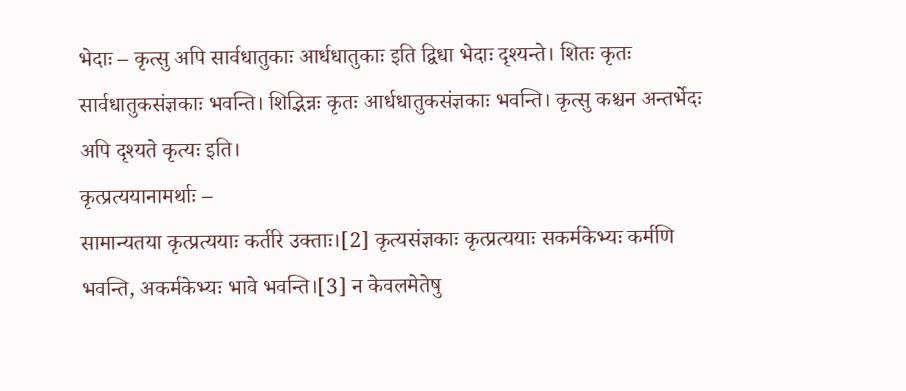भेदाः – कृत्सु अपि सार्वधातुकाः आर्धधातुकाः इति द्विधा भेदाः दृश्यन्ते। शितः कृतः सार्वधातुकसंज्ञकाः भवन्ति। शिद्भिन्नः कृतः आर्धधातुकसंज्ञकाः भवन्ति। कृत्सु कश्चन अन्तर्भेदः अपि दृश्यते कृत्यः इति।
कृत्प्रत्ययानामर्थाः –
सामान्यतया कृत्प्रत्ययाः कर्तरि उक्ताः।[2] कृत्यसंज्ञकाः कृत्प्रत्ययाः सकर्मकेभ्यः कर्मणि भवन्ति, अकर्मकेभ्यः भावे भवन्ति।[3] न केवलमेतेषु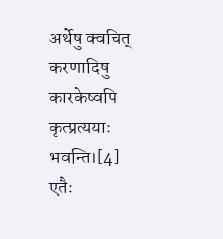अर्थेषु क्वचित् करणादिषु कारकेष्वपि कृत्प्रत्ययाः भवन्ति।[4] एतैः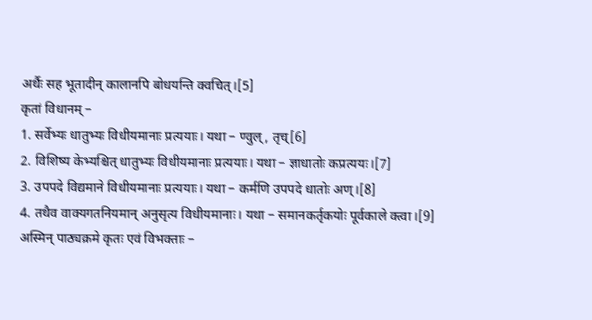अर्थैः सह भूतादीन् कालानपि बोधयन्ति क्वचित्।[5]
कृतां विधानम् –
1. सर्वेभ्यः धातुभ्यः विधीयमानाः प्रत्ययाः। यथा – ण्वुल्, तृच्[6]
2. विशिष्य केभ्यश्चित् धातुभ्यः विधीयमानाः प्रत्ययाः। यथा – ज्ञाधातोः कप्रत्ययः।[7]
3. उपपदे विद्यमाने विधीयमानाः प्रत्ययाः। यथा – कर्मणि उपपदे धातोः अण्।[8]
4. तथैव वाक्यगतनियमान् अनुसृत्य विधीयमानाः। यथा – समानकर्तृकयोः पूर्वकाले क्त्वा।[9]
अस्मिन् पाठ्यक्रमे कृतः एवं विभक्ताः –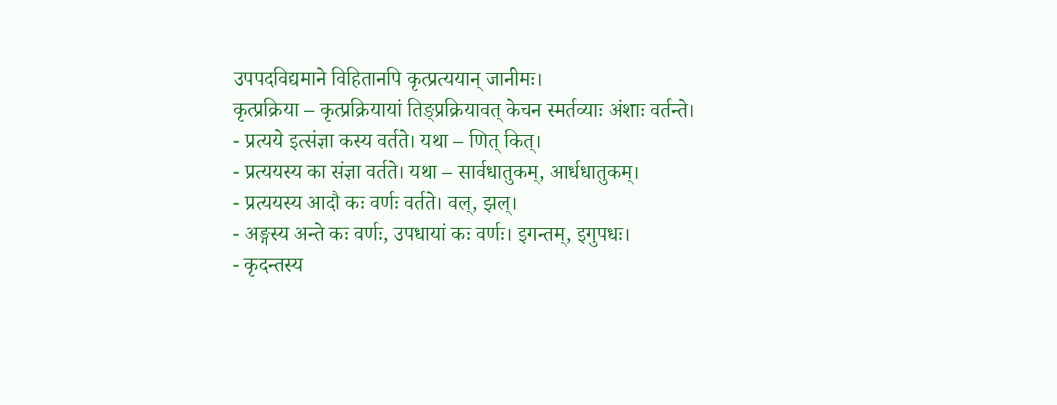उपपदविद्यमाने विहितानपि कृत्प्रत्ययान् जानीमः।
कृत्प्रक्रिया – कृत्प्रक्रियायां तिङ्प्रक्रियावत् केचन स्मर्तव्याः अंशाः वर्तन्ते।
- प्रत्यये इत्संज्ञा कस्य वर्तते। यथा – णित् कित्।
- प्रत्ययस्य का संज्ञा वर्तते। यथा – सार्वधातुकम्, आर्धधातुकम्।
- प्रत्ययस्य आदौ कः वर्णः वर्तते। वल्, झल्।
- अङ्गस्य अन्ते कः वर्णः, उपधायां कः वर्णः। इगन्तम्, इगुपधः।
- कृदन्तस्य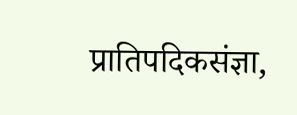प्रातिपदिकसंज्ञा,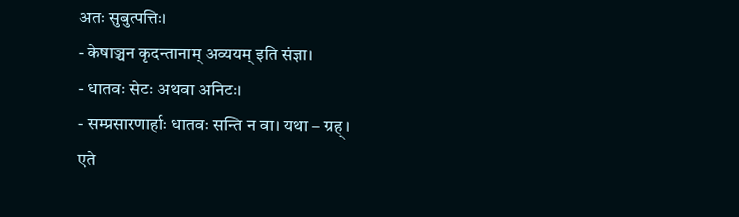अतः सुबुत्पत्तिः।
- केषाञ्चन कृदन्तानाम् अव्ययम् इति संज्ञा।
- धातवः सेटः अथवा अनिटः।
- सम्प्रसारणार्हाः धातवः सन्ति न वा। यथा – ग्रह्।
एते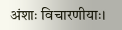अंशाः विचारणीयाः।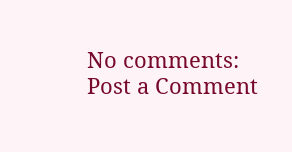No comments:
Post a Comment